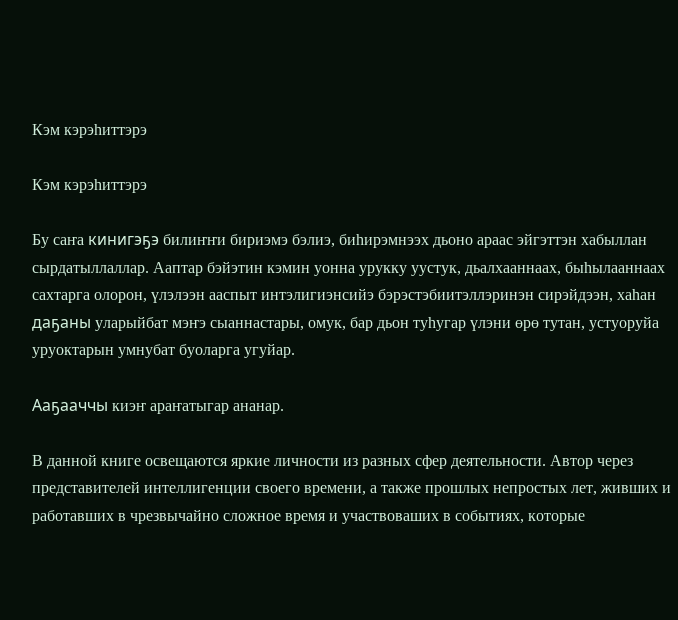Кэм кэрэһиттэрэ

Кэм кэрэһиттэрэ

Бу саҥа кинигэҕэ билиҥҥи бириэмэ бэлиэ, биһирэмнээх дьоно араас эйгэттэн хабыллан сырдатыллаллар. Ааптар бэйэтин кэмин уонна урукку уустук, дьалхааннаах, быһылааннаах сахтарга олорон, үлэлээн ааспыт интэлигиэнсийэ бэрэстэбиитэллэринэн сирэйдээн, хаһан даҕаны уларыйбат мэҥэ сыаннастары, омук, бар дьон туһугар үлэни өрө тутан, устуоруйа уруоктарын умнубат буоларга угуйар.

Ааҕааччы киэҥ араҥатыгар ананар.

В данной книге освещаются яркие личности из разных сфер деятельности. Автор через представителей интеллигенции своего времени, а также прошлых непростых лет, живших и работавших в чрезвычайно сложное время и участвоваших в событиях, которые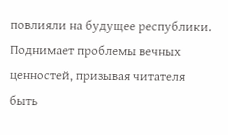повлияли на будущее республики. Поднимает проблемы вечных ценностей, призывая читателя быть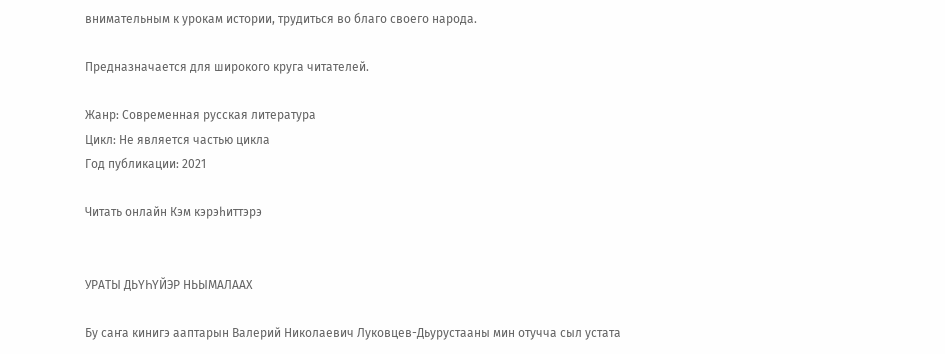внимательным к урокам истории, трудиться во благо своего народа.

Предназначается для широкого круга читателей.

Жанр: Современная русская литература
Цикл: Не является частью цикла
Год публикации: 2021

Читать онлайн Кэм кэрэһиттэрэ


УРАТЫ ДЬҮҺҮЙЭР НЬЫМАЛААХ

Бу саҥа кинигэ ааптарын Валерий Николаевич Луковцев-Дьурустааны мин отучча сыл устата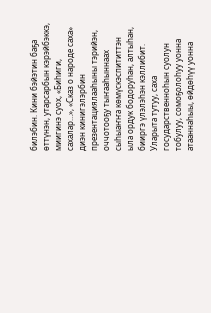билэбин. Кини бэйэтин баҕа өттүнэн, утарсарбын кэрэйбэккэ, миигинэ суох, «Биһиги, сахалар…», «Сказ о народе саха» диэн кинигэлэрбин презентациялааһыны тэрийэн, оччотооҕу тыҥааһыннаах сыһыаҥҥа көмүскэспититтэн ыла ордук бодоруһан, алтыһан, бииргэ үлэлэһэн кэллибит. Уларыта тутуу, саха государственноһын суолун тобулуу, сомоҕолоһуу уонна атааннаһыы, өйдөһүү уонна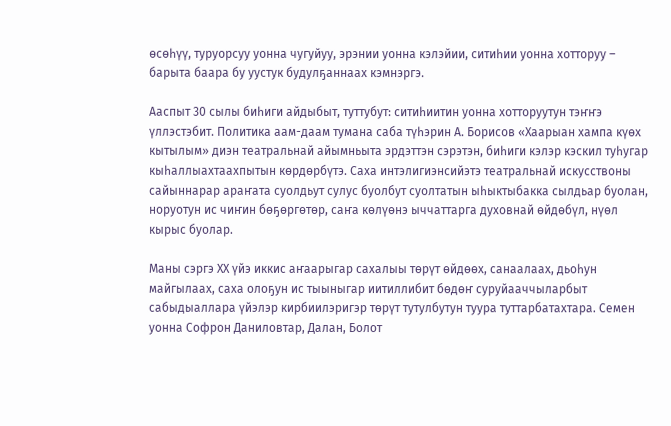өсөһүү, туруорсуу уонна чугуйуу, эрэнии уонна кэлэйии, ситиһии уонна хотторуу – барыта баара бу уустук будулҕаннаах кэмнэргэ.

Ааспыт 30 сылы биһиги айдыбыт, туттубут: ситиһиитин уонна хотторуутун тэҥҥэ үллэстэбит. Политика аам-даам тумана саба түһэрин А. Борисов «Хаарыан хампа күөх кытылым» диэн театральнай айымньыта эрдэттэн сэрэтэн, биһиги кэлэр кэскил туһугар кыһаллыахтаахпытын көрдөрбүтэ. Саха интэлигиэнсийэтэ театральнай искусствоны сайыннарар араҥата суолдьут сулус буолбут суолтатын ыһыктыбакка сылдьар буолан, норуотун ис чиҥин бөҕөргөтөр, саҥа көлүөнэ ыччаттарга духовнай өйдөбүл, нүөл кырыс буолар.

Маны сэргэ ХХ үйэ иккис аҥаарыгар сахалыы төрүт өйдөөх, санаалаах, дьоһун майгылаах, саха олоҕун ис тыыныгар иитиллибит бөдөҥ суруйааччыларбыт сабыдыаллара үйэлэр кирбиилэригэр төрүт тутулбутун туура туттарбатахтара. Семен уонна Софрон Даниловтар, Далан, Болот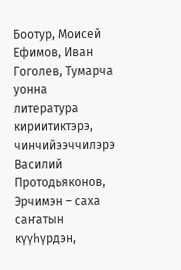Боотур, Моисей Ефимов, Иван Гоголев, Тумарча уонна литература кириитиктэрэ, чинчийээччилэрэ Василий Протодьяконов, Эрчимэн – саха саҥатын күүһүрдэн,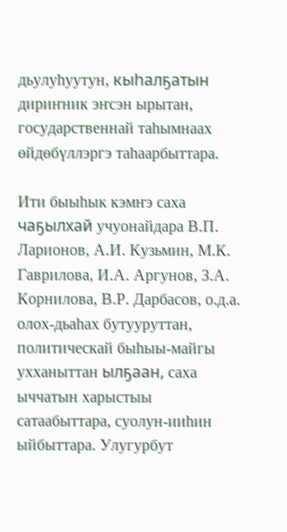дьулуһуутун, кыһалҕатын дириҥник эҥсэн ырытан, государственнай таһымнаах өйдөбүллэргэ таһаарбыттара.

Ити быыһык кэмҥэ саха чаҕылхай учуонайдара В.П. Ларионов, А.И. Кузьмин, М.К. Гаврилова, И.А. Аргунов, З.А. Корнилова, В.Р. Дарбасов, о.д.а. олох-дьаһах бутууруттан, политическай быһыы-майгы ухханыттан ылҕаан, саха ыччатын харыстыы сатаабыттара, суолун-ииһин ыйбыттара. Улугурбут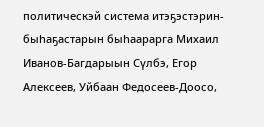политическэй система итэҕэстэрин-быһаҕастарын быһаарарга Михаил Иванов-Багдарыын Сүлбэ, Егор Алексеев, Уйбаан Федосеев-Доосо,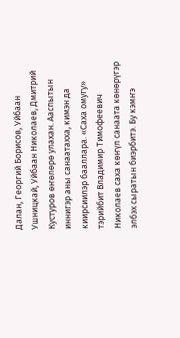Далан, Георгий Борисов, Уйбаан Ушницкай, Уйбаан Николаев, Дмитрий Кустуров өҥөлөрө улахан. Ааспытын иннигэр аны санаатахха, кимэн да киирсиилэр бааллара. «Саха омугу» тэрийбит Владимир Тимофеевич Николаев саха көҥүл санаата көнөрүгэр элбэх сыратын биэрбитэ. Бу кэмҥэ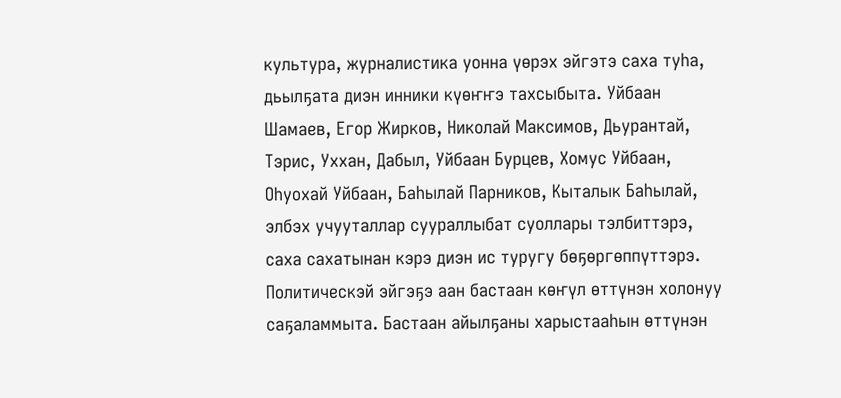культура, журналистика уонна үөрэх эйгэтэ саха туһа, дьылҕата диэн инники күөҥҥэ тахсыбыта. Уйбаан Шамаев, Егор Жирков, Николай Максимов, Дьурантай, Тэрис, Уххан, Дабыл, Уйбаан Бурцев, Хомус Уйбаан, Оһуохай Уйбаан, Баһылай Парников, Кыталык Баһылай, элбэх учууталлар суураллыбат суоллары тэлбиттэрэ, саха сахатынан кэрэ диэн ис туругу бөҕөргөппүттэрэ. Политическэй эйгэҕэ аан бастаан көҥүл өттүнэн холонуу саҕаламмыта. Бастаан айылҕаны харыстааһын өттүнэн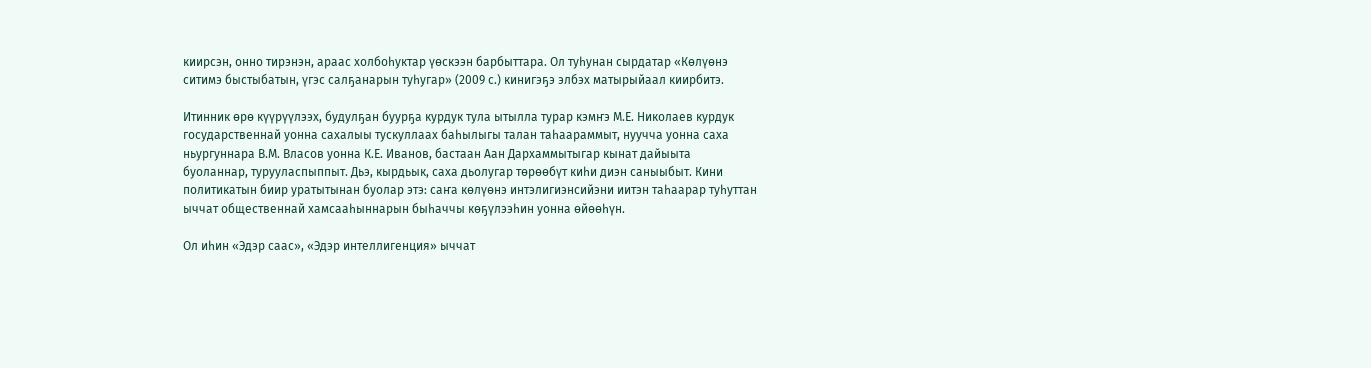киирсэн, онно тирэнэн, араас холбоһуктар үөскээн барбыттара. Ол туһунан сырдатар «Көлүөнэ ситимэ быстыбатын, үгэс салҕанарын туһугар» (2009 с.) кинигэҕэ элбэх матырыйаал киирбитэ.

Итинник өрө күүрүүлээх, будулҕан буурҕа курдук тула ытылла турар кэмҥэ М.Е. Николаев курдук государственнай уонна сахалыы тускуллаах баһылыгы талан таһаараммыт, нуучча уонна саха ньургуннара В.М. Власов уонна К.Е. Иванов, бастаан Аан Дархаммытыгар кынат дайыыта буоланнар, турууласпыппыт. Дьэ, кырдьык, саха дьолугар төрөөбүт киһи диэн саныыбыт. Кини политикатын биир уратытынан буолар этэ: саҥа көлүөнэ интэлигиэнсийэни иитэн таһаарар туһуттан ыччат общественнай хамсааһыннарын быһаччы көҕүлээһин уонна өйөөһүн.

Ол иһин «Эдэр саас», «Эдэр интеллигенция» ыччат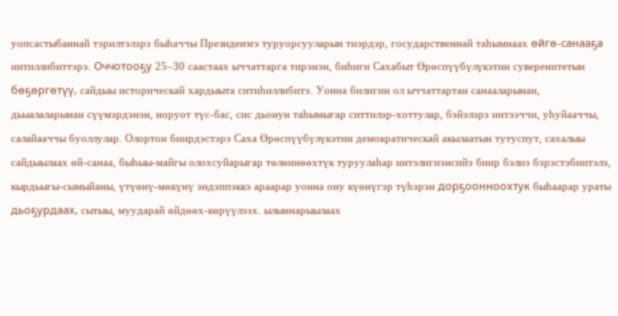уопсастыбаннай тэрилтэлэрэ быһаччы Президеҥҥэ туруорсууларын тиэрдэр, государственнай таһымнаах өйгө-санааҕа иитиллибиттэрэ. Оччотооҕу 25–30 саастаах ыччаттарга тирэнэн, биһиги Сахабыт Өрөспүүбүлүкэтин суверенитетын бөҕөргөтүү, сайдыы историческай хардыыта ситиһиллибитэ. Уонна билигин ол ыччаттартан санааларынан, дьыалаларынан сүүмэрдэнэн, норуот түс-бас, сис дьонун таһымыгар ситтилэр-хоттулар, бэйэлэрэ иитээччи, уһуйааччы, салайааччы буоллулар. Олортон биирдэстэрэ Саха Өрөспүүбүлүкэтин демократическай акылаатын тутуспут, сахалыы сайдыылаах өй-санаа, быһыы-майгы олохсуйарыгар төлөннөөхтүк туруулаһар интэлигиэнсийэ биир бэлиэ бэрэстэбиитэлэ, кырдьыгы-сымыйаны, үтүөнү-мөкүнү эндэппэккэ араарар уонна ону күөнүгэр түһэрэн дорҕоонноохтук быһаарар ураты дьоҕурдаах, сытыы, муударай өйдөөх-көрүүлээх. ылыннарыылаах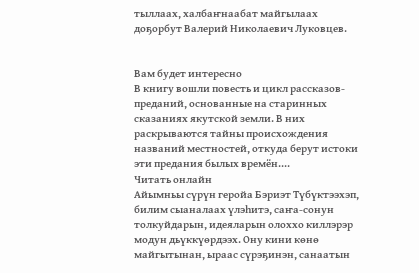тыллаах, халбаҥнаабат майгылаах доҕорбут Валерий Николаевич Луковцев.


Вам будет интересно
В книгу вошли повесть и цикл рассказов-преданий, основанные на старинных сказаниях якутской земли. В них раскрываются тайны происхождения названий местностей, откуда берут истоки эти предания былых времён....
Читать онлайн
Айымньы сүрүн геройа Бэриэт Түбүктээхэп, билим сыаналаах үлэһитэ, саҥа-сонун толкуйдарын, идеяларын олоххо киллэрэр модун дьүккүөрдээх. Ону кини көнө майгытынан, ыраас сүрэҕинэн, санаатын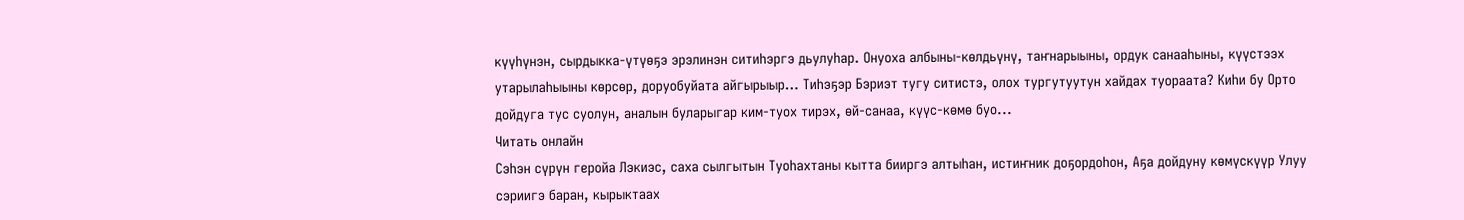күүһүнэн, сырдыкка-үтүөҕэ эрэлинэн ситиһэргэ дьулуһар. Онуоха албыны-көлдьүнү, таҥнарыыны, ордук санааһыны, күүстээх утарылаһыыны көрсөр, доруобуйата айгырыыр… Тиһэҕэр Бэриэт тугу ситистэ, олох тургутуутун хайдах туораата? Киһи бу Орто дойдуга тус суолун, аналын буларыгар ким-туох тирэх, өй-санаа, күүс-көмө буо...
Читать онлайн
Сэһэн сүрүн геройа Лэкиэс, саха сылгытын Туоһахтаны кытта бииргэ алтыһан, истиҥник доҕордоһон, Аҕа дойдуну көмүскүүр Улуу сэриигэ баран, кырыктаах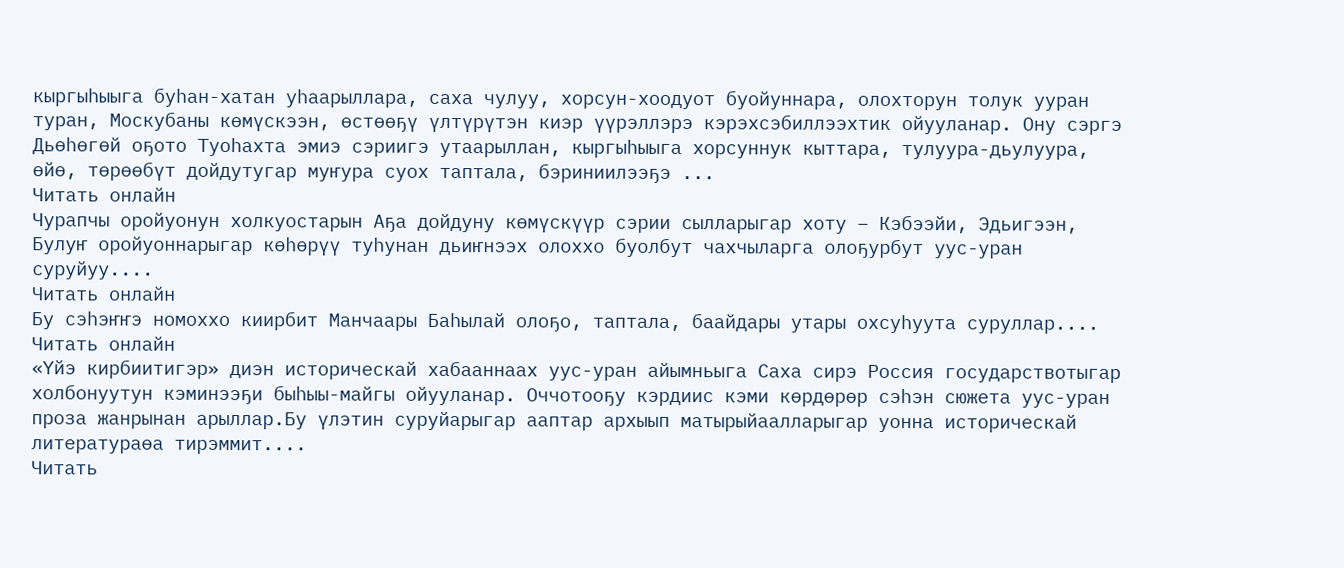кыргыһыыга буһан-хатан уһаарыллара, саха чулуу, хорсун-хоодуот буойуннара, олохторун толук ууран туран, Москубаны көмүскээн, өстөөҕү үлтүрүтэн киэр үүрэллэрэ кэрэхсэбиллээхтик ойууланар. Ону сэргэ Дьөһөгөй оҕото Туоһахта эмиэ сэриигэ утаарыллан, кыргыһыыга хорсуннук кыттара, тулуура-дьулуура, өйө, төрөөбүт дойдутугар муҥура суох таптала, бэриниилээҕэ ...
Читать онлайн
Чурапчы оройуонун холкуостарын Аҕа дойдуну көмүскүүр сэрии сылларыгар хоту – Кэбээйи, Эдьигээн, Булуҥ оройуоннарыгар көhөрүү туhунан дьиҥнээх олоххо буолбут чахчыларга олоҕурбут уус-уран суруйуу....
Читать онлайн
Бу сэһэҥҥэ номоххо киирбит Манчаары Баһылай олоҕо, таптала, баайдары утары охсуһуута суруллар....
Читать онлайн
«Үйэ кирбиитигэр» диэн историческай хабааннаах уус-уран айымньыга Саха сирэ Россия государствотыгар холбонуутун кэминээҕи быһыы-майгы ойууланар. Оччотооҕу кэрдиис кэми көрдөрөр сэһэн сюжета уус-уран проза жанрынан арыллар.Бу үлэтин суруйарыгар ааптар архыып матырыйаалларыгар уонна историческай литератураөа тирэммит....
Читать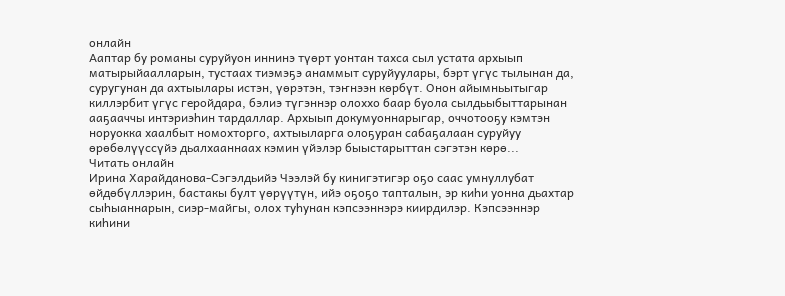онлайн
Ааптар бу романы суруйуон иннинэ түөрт уонтан тахса сыл устата архыып матырыйаалларын, тустаах тиэмэҕэ анаммыт суруйуулары, бэрт үгүс тылынан да, суругунан да ахтыылары истэн, үөрэтэн, тэҥнээн көрбүт. Онон айымньытыгар киллэрбит үгүс геройдара, бэлиэ түгэннэр олоххо баар буола сылдьыбыттарынан ааҕааччы интэриэһин тардаллар. Архыып докумуоннарыгар, оччотооҕу кэмтэн норуокка хаалбыт номохторго, ахтыыларга олоҕуран сабаҕалаан суруйуу өрөбөлүүссүйэ дьалхааннаах кэмин үйэлэр быыстарыттан сэгэтэн көрө...
Читать онлайн
Ирина Харайданова-Сэгэлдьийэ Чээлэй бу кинигэтигэр оҕо саас умнуллубат өйдөбүллэрин, бастакы булт үөрүүтүн, ийэ оҕоҕо тапталын, эр киһи уонна дьахтар сыһыаннарын, сиэр-майгы, олох туһунан кэпсээннэрэ киирдилэр. Кэпсээннэр киһини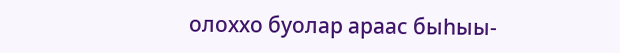олоххо буолар араас быһыы-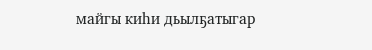майгы киһи дьылҕатыгар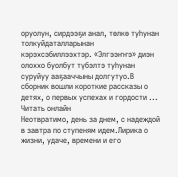оруолун, сирдээҕи анал, төлкө туһунан толкуйдаталларынан кэрэхсэбиллээхтэр. «Элгээҥҥэ» диэн олоххо буолбут түбэлтэ туһунан суруйуу ааҕааччыны долгутуо.В сборник вошли короткие рассказы о детях, о первых успехах и гордости ...
Читать онлайн
Неотвратимо, день за днем, с надеждой в завтра по ступеням идем.Лирика о жизни, удаче, времени и его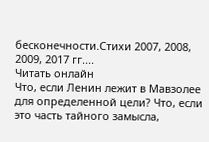бесконечности.Стихи 2007, 2008, 2009, 2017 гг....
Читать онлайн
Что, если Ленин лежит в Мавзолее для определенной цели? Что, если это часть тайного замысла,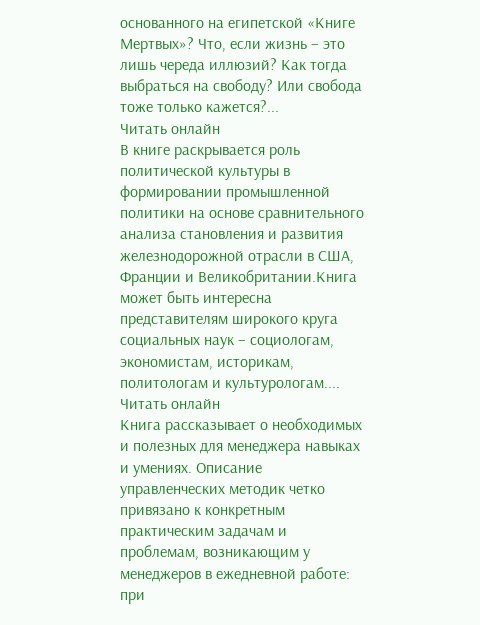основанного на египетской «Книге Мертвых»? Что, если жизнь – это лишь череда иллюзий? Как тогда выбраться на свободу? Или свобода тоже только кажется?...
Читать онлайн
В книге раскрывается роль политической культуры в формировании промышленной политики на основе сравнительного анализа становления и развития железнодорожной отрасли в США, Франции и Великобритании.Книга может быть интересна представителям широкого круга социальных наук – социологам, экономистам, историкам, политологам и культурологам....
Читать онлайн
Книга рассказывает о необходимых и полезных для менеджера навыках и умениях. Описание управленческих методик четко привязано к конкретным практическим задачам и проблемам, возникающим у менеджеров в ежедневной работе: при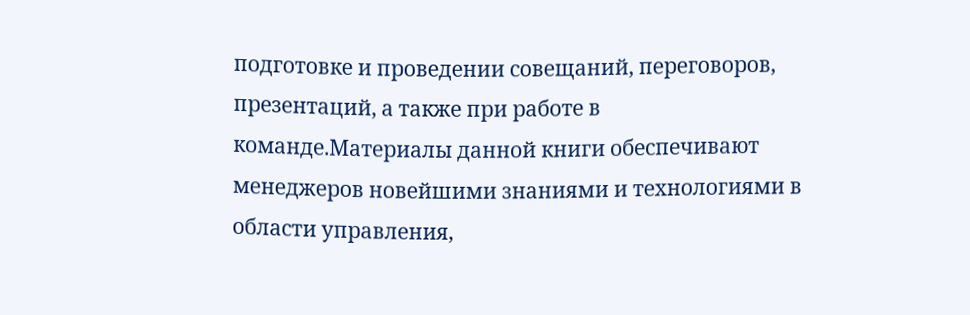подготовке и проведении совещаний, переговоров, презентаций, а также при работе в команде.Материалы данной книги обеспечивают менеджеров новейшими знаниями и технологиями в области управления,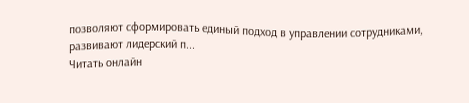позволяют сформировать единый подход в управлении сотрудниками, развивают лидерский п...
Читать онлайн